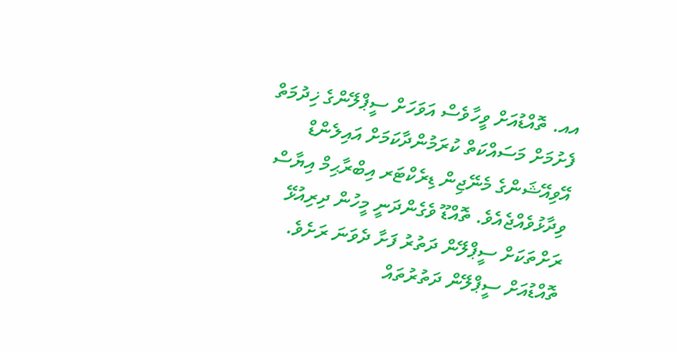އއ. ތޮއްޑުއަށް ވީހާވެސް އަވަހަށް ސީޕްލޭންގެ ޚިދުމަތް ފެށުމަށް މަސައްކަތް ކުރަމުންދާކަމަށް އައިލެންޑް އޭވިއޭޝަންގެ މެނޭޖިން ޑިރެކްޓަރ އިބްރާޙިމް އިޔާސް ވިދާޅުވެއްޖެއެވެ. ތޮއްޑޫ ވެގެންދަނީ މީހުން ދިރިއުޅޭ ރަށްތަކަށް ސީޕްލޭން ދަތުރު ފަށާ ދެވަނަ ރަށެވެ.
ތޮއްޑުއަށް ސީޕްލޭން ދަތުރުތައް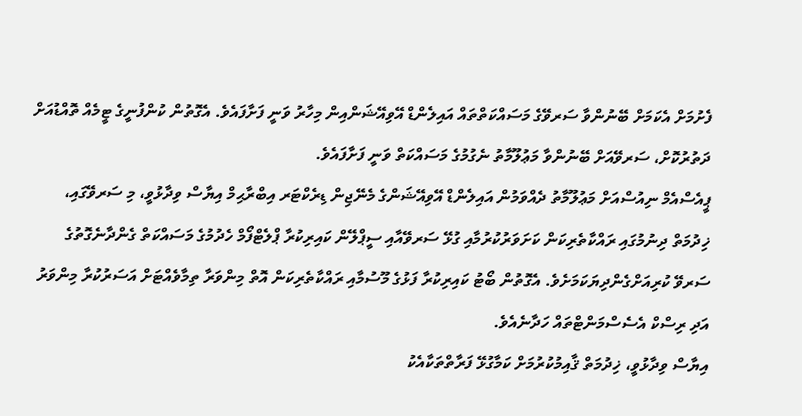ފެށުމަށް އެކަމަށް ބޭނުންވާ ސަރވޭގެ މަސައްކަތްތައް އައިލެންޑް އޭވިއޭޝަންއިން މިހާރު ވަނީ ފަށާފައެވެ. އެގޮތުން ކުންފުނީގެ ޓީމެއް ތޮއްޑުއަށް ދަތުރުކޮށް، ސަރވޭއަށް ބޭނުންވާ މަޢުލޫމާތު ނެގުމުގެ މަސައްކަތް ވަނީ ފަށާފައެވެ.
ޕީއެސްއެމް ނިއުސްއަށް މަޢުލޫމާތު ދެއްވަމުން އައިލެންޑް އޭވިއޭޝަންގެ މެނޭޖިން ޑިރެކްޓަރ އިބްރާޙިމް އިޔާސް ވިދާޅުވީ، މި ސަރވޭގައި، ޚިދުމަތް ދިނުމުގައި ރައްކާތެރިކަން ކަށަވަރުކުރުމާއި ގުޅޭ ސަރވޭއާއި ސީޕްލޭން ކައިރިކުރާ ޕްލެޓްފޯމް ހެދުމުގެ މަސައްކަތް ގެންދާނެގޮތުގެ ސަރވޭ ކުރިއަށްގެންދިޔަކަމަށެވެ. އެގޮތުން ބޯޓު ކައިރިކުރާ ފަޅުގެ މޫސުމާއި ރައްކާތެރިކަން އޮތް މިންވަރާ ތިމާވެއްޓަށް އަސަރުކުރާ މިންވަރު އަދި ރިސްކް އެސެސްމަންޓްތައް ހަދާނެއެވެ.
އިޔާސް ވިދާޅުވީ، ޚިދުމަތް ޤާއިމުކުރުމަށް ކަމާގުޅޭ ފަރާތްތަކާއެކު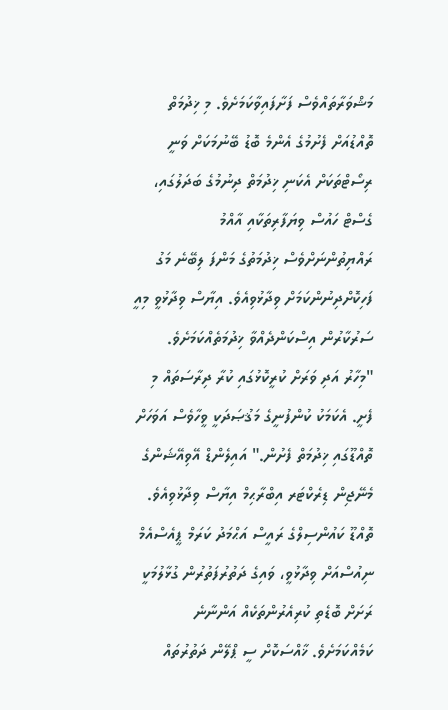މަޝްވަރާތައްވެސް ފަށާފައިވާކަމަށެވެ. މި ޚިދުމަތް ތޮއްޑުއަށް ފެށުމުގެ އެންމެ ބޮޑު ބޭނުމަކަށް ވަނީ ރިސޯޓްތަކަށް އެކަނި ޚިދުމަތް ދިނުމުގެ ބަދަލުގައި، ގެސްޓް ހައުސް ވިޔަފާރިތަކާއި އާއްމު ރައްޔިތުންނަށްވެސް ޚިދުމަތުގެ މަންފަ ލިބޭނެ މަގު ފަހިކޮށްދިނުންކަމަށް ވިދާޅުވިއެވެ. އިޔާސް ވިދާޅުވީ މިއީ ސަރުކާރުން އިސްކަންދެއްވާ ޚިދުމަތެއްކަމަށެވެ.
"މިހާރު އަދި ވަރަށް ކުރީކޮޅުގައި ކުރާ ދިރާސަތައް މި ފެށީ. އެކަމަކު ކުންފުނީގެ މަޤުޞަދަކީ ވީހާވެސް އަވަހަށް ތޮއްޑޫގައި ޚިދުމަތް ފެށުން." އައިލެންޑް އޭވިއޭޝަންގެ މެނޭޖިން ޑިރެކްޓަރ އިބްރާޙިމް އިޔާސް ވިދާޅުވިއެވެ.
ތޮއްޑޫ ކައުންސިލްގެ ރައީސް އަޙްމަދު ކަރަމް ޕީއެސްއެމް ނިއުސްއަށް ވިދާޅުވީ، ވައިގެ ދަތުރުފަތުރުން ގުޅާލުމަކީ ރަށަށް ބޮޑެތި ކުރިއެރުންތަކެއް އަންނާނެ ކަމެއްކަމަށެވެ. ޚާއްސަކޮށް ސީ ޕްލޭން ދަތުރުތައް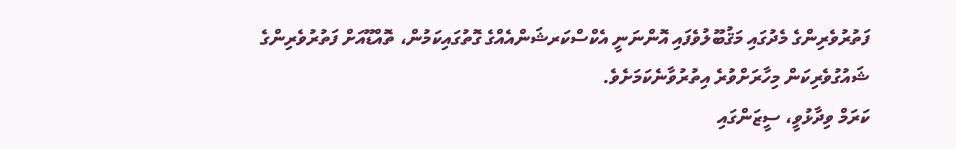ފަތުރުވެރިންގެ މެދުގައި މަޤުބޫލުވެފައި އޮންނަނީ އެކްސްކަރޝަންއެއްގެ ގޮތުގައިކަމުން، ތޮއްޑޫއަށް ފަތުރުވެރިންގެ ޝައުގުވެރިކަން މިހާރަށްވުރެ އިތުރުވާނެކަމަށެވެ.
ކަރަމް ވިދާޅުވީ، ސީޒަންގައި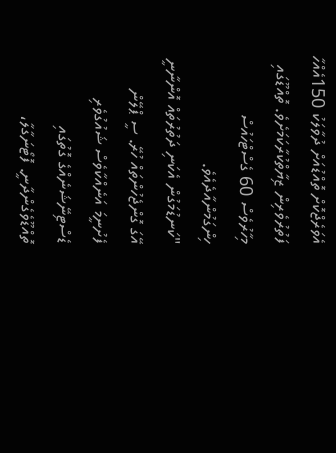އެވަރެޖްކޮށް ތޮއްޑުއަށް ދުވާލަކު 150އެއްހާ ފަތުރުވެރިން ޒިޔާތްކުރާކަމަށެވެ. ތޮއްޑޫގައި މިހާރުވެސް 60 ގެސްޓްހައުސް ހިންގަމުންއާދެއެވެ.
"ކަނޑުމަގުން އެކަނި ދަތުރުތައް އޮންނާނީ އޭގަ ގޮންޖެހުންތައް ހުރޭ. ސީ ޕްލޭން ފެށުނީމަ އަނެއްކާވެސް ޝައުގުވެރި ޑެސްޓިނޭޝަނެއްގެ ގޮތުގައި ތޮއްޑޫވެގެންދާނީ. ފޮޓޯނަގާލާ،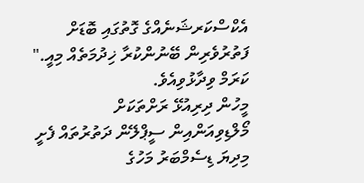އެކްސްކަރޝަނެއްގެ ގޮތުގައި ބޮޑަށް ފަތުރުވެރިން ބޭނުންކުރާ ޚިދުމަތެއް މިއީ." ކަރަމް ވިދާޅުވިއެވެ.
މީހުން ދިރިއުޅޭ ރަށްތަކަށް މޯލްޑިވިއަންއިން ސީޕްލޭން ދަތުރުތައް ފެށީ މިދިޔަ ޑިސެމްބަރު މަހުގެ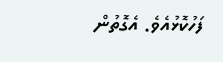ފަހުކޮޅުއެވެ. އެގޮތުން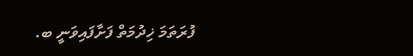ފުރަތަމަ ޚިދުމަތް ފަށާފައިވަނީ ބ.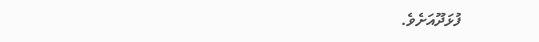ފުޅަދޫއަށެވެ.